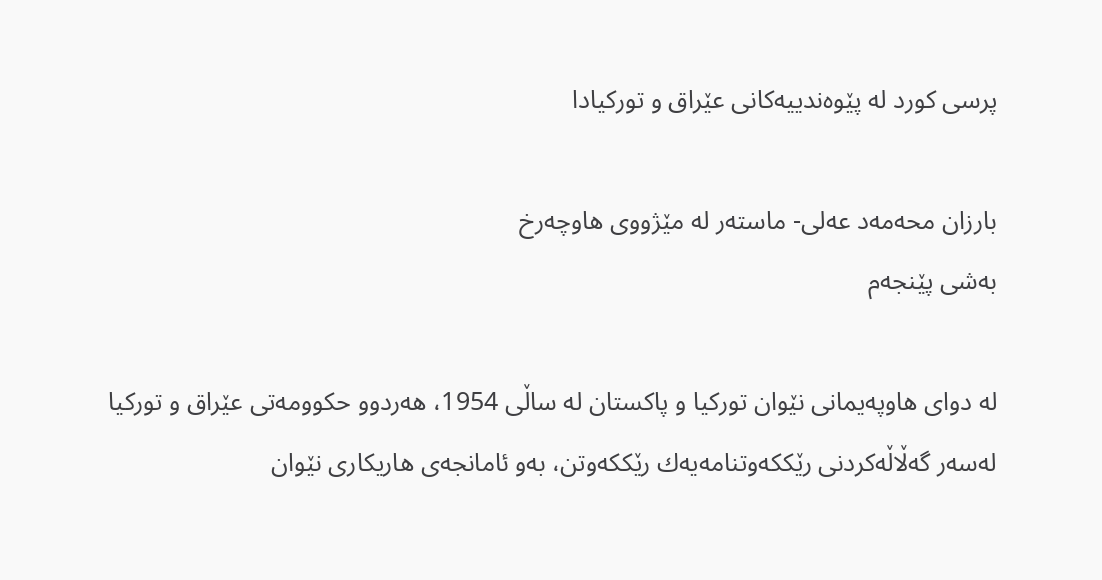پرسى كورد له‌ پێوه‌ندییه‌كانى عێراق و توركیادا

بارزان محه‌مه‌د عه‌لى- ماسته‌ر له‌ مێژووى هاوچه‌رخ
به‌شى پێنجه‌م

له‌ دواى هاوپه‌یمانی نێوان توركیا و پاكستان له‌ ساڵى 1954، هه‌ردوو حكوومه‌تى عێراق و توركیا له‌سه‌ر گه‌ڵاڵه‌كردنى رێككه‌وتنامه‌یه‌ك رێككه‌وتن، به‌و ئامانجه‌ى هاریكارى نێوان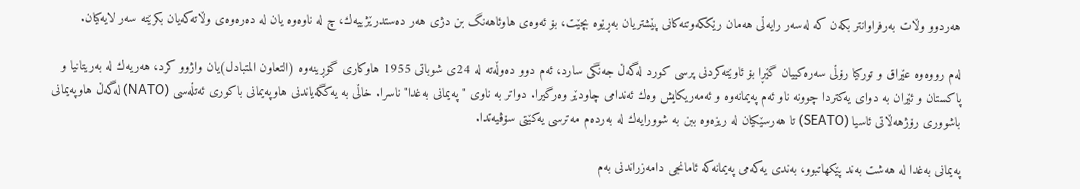هه‌ردوو وڵات به‌رفراوانتر بكه‌ن كه‌ له‌سه‌ر رایه‌ڵى هه‌مان رێككه‌وتنه‌كانى پێشتریان به‌ڕێوه‌ بچێت، بۆ ئه‌وه‌ى هاوئاهه‌نگ بن دژى هه‌ر ده‌ستدرێژییه‌ك، چ له‌ ناوه‌وه‌ یان له‌ ده‌ره‌وه‌ى وڵاته‌كه‌یان بكرێته‌ سه‌ر لایه‌كیان.

له‌م رووه‌وه‌ عێراق و توركیا رۆڵى سه‌ره‌كییان گێڕا بۆ ئاوێته‌كردنى پرسى كورد له‌گه‌ڵ جه‌نگى سارد، ئه‌م دوو ده‌وڵه‌ته‌ له‌ 24ی شوباتى 1955 هاوكاری گۆڕینه‌وه‌ (التعاون المتبادل)یان واژوو كرد، هه‌ریه‌ك له‌ به‌ریتانیا و پاكستان و ئێران به‌ دواى یه‌كتردا چوونه‌ ناو ئه‌م په‌یمانه‌وه‌ و ئه‌مه‌ریكایش وه‌ك ئه‌ندامى چاودێر وه‌رگیرا. دواتر به‌ ناوى "په‌یمانى به‌غدا" ناسرا. خاڵى به‌ یه‌كگه‌یاندنى هاوپه‌یمانى باكورى ئه‌تڵه‌سى (NATO) له‌گه‌ڵ هاوپه‌یمانى باشوورى رۆژهه‌ڵاتى ئاسیا (SEATO) تا هه‌رسێكیان له‌ ریزه‌وه‌ ببن به‌ شوورایه‌ك له‌ به‌رده‌م مه‌ترسى یه‌كێتى سۆڤیه‌تدا.

په‌یمانى به‌غدا له‌ هه‌شت به‌ند پێكهاتبوو، به‌ندى یه‌كه‌مى په‌یمانه‌كه‌ ئامانجى دامه‌زراندنى به‌م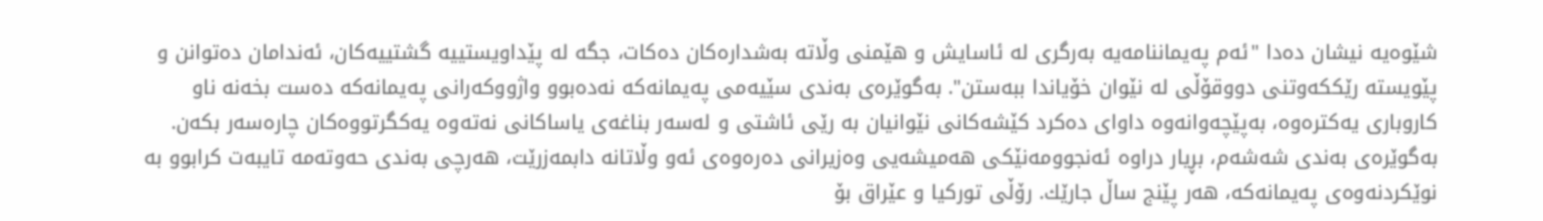شێوه‌یه‌ نیشان ده‌دا "ئه‌م په‌یماننامه‌یه‌ به‌رگرى له‌ ئاسایش و هێمنى وڵاته‌ به‌شداره‌كان ده‌كات، جگه‌ له‌ پێداویستییه‌ گشتییه‌كان، ئه‌ندامان ده‌توانن و پێویسته‌ رێككه‌وتنى دووقۆڵى له‌ نێوان خۆیاندا ببه‌ستن". به‌گوێره‌ى به‌ندى سێیه‌مى په‌یمانه‌كه‌ نه‌ده‌بوو واژووكه‌رانی په‌یمانه‌كه‌ ده‌ست بخه‌نه‌ ناو كاروبارى یه‌كتره‌وه‌، به‌پێچه‌وانه‌وه‌ داوای ده‌كرد كێشه‌كانى نێوانیان به‌ رێى ئاشتى و له‌سه‌ر بناغه‌ى یاساكانى نه‌ته‌وه‌ یه‌كگرتووه‌كان چاره‌سه‌ر بكه‌ن. به‌گوێره‌ى به‌ندى شه‌شه‌م، بڕیار دراوه‌ ئه‌نجوومه‌نێكى هه‌میشه‌یى وه‌زیرانى ده‌ره‌وه‌ى ئه‌و وڵاتانه‌ دابمه‌زرێت، هه‌رچى به‌ندى حه‌وته‌مه‌ تایبه‌ت كرابوو به‌ نوێكردنه‌وه‌ى په‌یمانه‌كه‌، هه‌ر پێنج ساڵ جارێك. رۆڵى توركیا و عێراق بۆ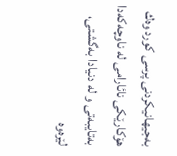به‌جیهانیكردنى پرسى كورد وه‌ك هۆكارێكى نائارامى له‌ ناوچه‌كه‌دا به‌تایبه‌تى و له‌ دنیادا به‌گشتى، لێره‌وه‌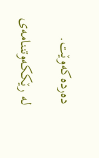ده‌رده‌كه‌وێت.

له‌ رێككه‌وتننامه‌ى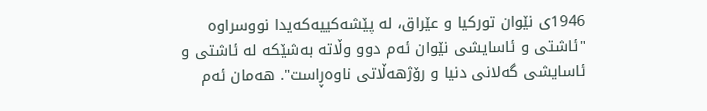1946ى نێوان توركیا و عێراق، له‌ پێشه‌كییه‌كه‌یدا نووسراوه‌ "ئاشتى و ئاسایشى نێوان ئه‌م دوو وڵاته‌ به‌شێكه‌ له‌ ئاشتى و ئاسایشى گه‌لانى دنیا و رۆژهه‌ڵاتى ناوه‌ڕاست". هه‌مان ئه‌م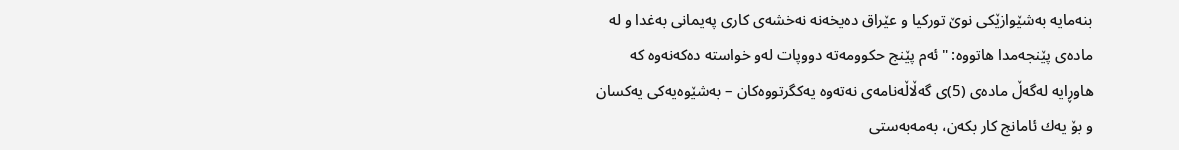بنه‌مایه‌ به‌شێوازێكى نوێ توركیا و عێراق ده‌یخه‌نه‌ نه‌خشه‌ى كارى په‌یمانى به‌غدا و له‌ ماده‌ى پێنجه‌مدا هاتووه‌: "ئه‌م پێنج حكوومه‌ته‌ دووپات له‌و خواسته‌ ده‌كه‌نه‌وه‌ كه‌ هاوڕایه‌ له‌گه‌ڵ ماده‌ى (5)ى گه‌ڵاڵه‌نامه‌ى نه‌ته‌وه‌ یه‌كگرتووه‌كان – به‌شێوه‌یه‌كى یه‌كسان و بۆ یه‌ك ئامانج كار بكه‌ن، به‌مه‌به‌ستى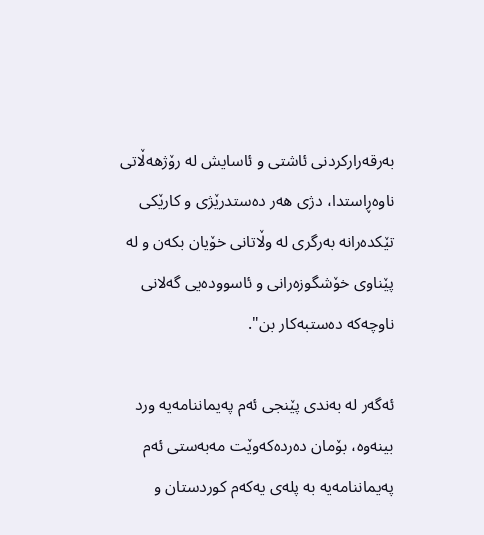به‌رقه‌راركردنى ئاشتى و ئاسایش له‌ رۆژهه‌ڵاتى ناوه‌ڕاستدا، دژى هه‌ر ده‌ستدرێژى و كارێكى تێكده‌رانه‌ به‌رگرى له‌ وڵاتانى خۆیان بكه‌ن و له‌ پێناوى خۆشگوزه‌رانى و ئاسووده‌یى گه‌لانى ناوچه‌كه‌ ده‌ستبه‌كار بن".

ئه‌گه‌ر له‌ به‌ندى پێنجى ئه‌م په‌یماننامه‌یه‌ ورد بینه‌وه‌، بۆمان ده‌رده‌كه‌وێت مه‌به‌ستى ئه‌م په‌یماننامه‌یه‌ به‌ پله‌ى یه‌كه‌م كوردستان و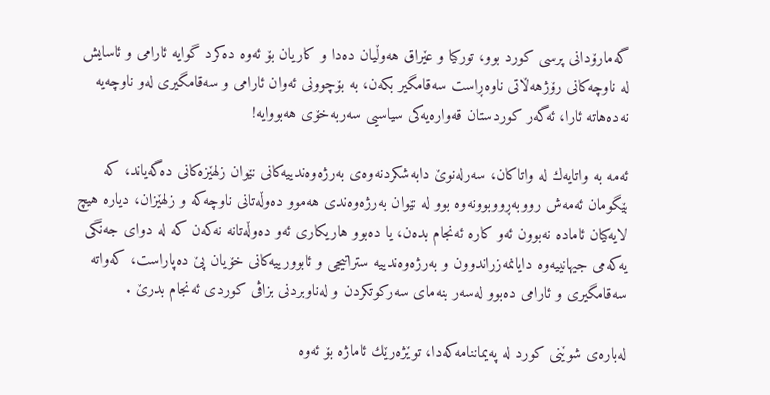گه‌مارۆدانی پرسى كورد بوو، توركیا و عێراق هه‌وڵیان ده‌دا و كاریان بۆ ئه‌وه‌ ده‌كرد گوایه‌ ئارامى و ئاسایش له‌ ناوچه‌كانى رۆژهه‌ڵاتى ناوه‌ڕاست سه‌قامگیر بكه‌ن، به‌ بۆچوونى ئه‌وان ئارامى و سه‌قامگیرى له‌و ناوچه‌یه‌ نه‌ده‌هاته‌ ئارا، ئه‌گه‌ر كوردستان قه‌واره‌یه‌كى سیاسیى سه‌ربه‌خۆى هه‌بووایه‌!

ئه‌مه‌ به‌ واتایه‌ك له‌ واتاكان، سه‌رله‌نوێ دابه‌شكردنه‌وه‌ى به‌رژه‌وه‌ندییه‌كانى نێوان زلهێزه‌كانی ده‌گه‌یاند، كه‌ بێگومان ئه‌مه‌ش رووبه‌ڕووبوونه‌وه‌ بوو له‌ نێوان به‌رژه‌وه‌ندى هه‌موو ده‌وڵه‌تانى ناوچه‌كه‌ و زلهێزان، دیاره‌ هیچ لایه‌كیان ئاماده‌ نه‌بوون ئه‌و كاره‌ ئه‌نجام بده‌ن، یا ده‌بوو هاریكارى ئه‌و ده‌وڵه‌تانه‌ نه‌كه‌ن كه‌ له‌ دواى جه‌نگى یه‌كه‌مى جیهانییه‌وه‌ دایانمه‌زراندوون و به‌رژه‌وه‌ندییه‌ ستراتیجى و ئابوورییه‌كانى خۆیان پێ ده‌پاراست، كه‌واته‌ سه‌قامگیرى و ئارامى ده‌بوو له‌سه‌ر بنه‌ماى سه‌ركوتكردن و له‌ناوبردنى بزاڤى كوردى ئه‌نجام بدرێ .

له‌باره‌ی شوێنى كورد له‌ په‌یماننامه‌كه‌دا، توێژه‌رێك ئاماژه‌ بۆ ئه‌وه‌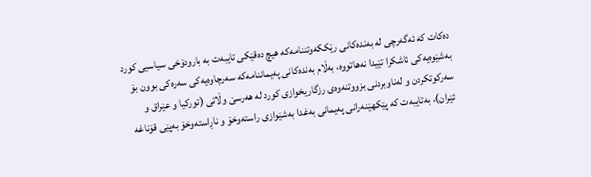ده‌كات كه‌ ئه‌گه‌رچى له‌ به‌نده‌كانى رێككه‌وتننامه‌كه‌ هیچ ده‌قێكى تایبه‌ت به‌ بارودۆخى سیاسیى كورد به‌شێوه‌یه‌كى ئاشكرا تێیدا نه‌هاتووه‌، به‌ڵام به‌نده‌كانى په‌یماننامه‌كه‌ سه‌رچاوه‌یه‌كى سه‌ره‌كى بوون بۆ سه‌ركوتكردن و له‌ناوبردنى بزووتنه‌وه‌ى رزگاریخوازى كورد له‌ هه‌رسێ وڵاتى (توركیا و عێراق و ئێران)، به‌تایبه‌ت كه‌ پێكهێنه‌رانى په‌یمانى به‌غدا به‌شێوازى راسته‌وخۆ و ناڕاسته‌وخۆ به‌پێى قۆناغه‌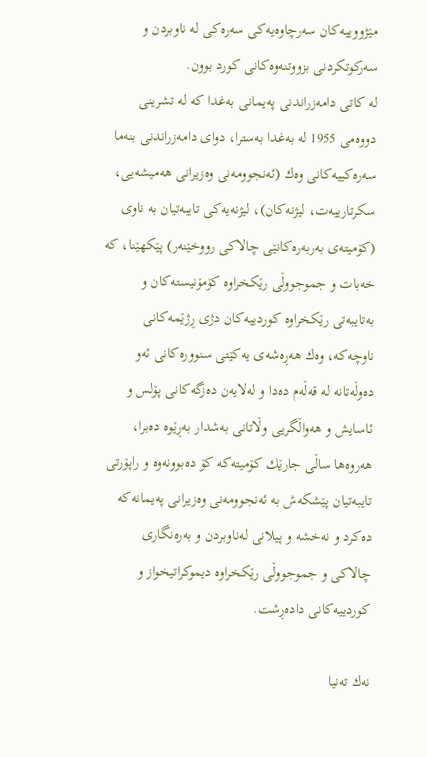مێژووییه‌كان سه‌رچاوه‌یه‌كى سه‌ره‌كى له‌ ناوبردن و سه‌ركوتكردنى بزووتنه‌وه‌كانى كورد بوون.
له‌ كاتی دامه‌زراندنى په‌یمانى به‌غدا كه‌ له‌ تشرینى دووه‌مى 1955 له‌ به‌غدا به‌سترا، دواى دامه‌زراندنى بنه‌ما سه‌ره‌كییه‌كانى وه‌ك (ئه‌نجوومه‌نى وه‌زیرانى هه‌میشه‌یى، سكرتارییه‌ت، لیژنه‌كان)، لیژنه‌یه‌كى تایبه‌تیان به‌ ناوى (كۆمیته‌ى به‌ربه‌ره‌كانێى چالاكى رووخێنه‌ر) پێكهێنا، كه‌ خه‌بات و جموجووڵى رێكخراوه‌ كۆمۆنیسته‌كان و به‌تایبه‌تى رێكخراوه‌ كوردییه‌كان دژى ڕژێمه‌كانى ناوچه‌كه‌، وه‌ك هه‌ڕه‌شه‌ى یه‌كێتى سنووره‌كانى ئه‌و ده‌وڵه‌تانه‌ له‌ قه‌ڵه‌م ده‌دا و له‌لایه‌ن ده‌زگه‌كانى پۆلس و ئاسایش و هه‌واڵگریی وڵاتانى به‌شدار به‌ڕێوه‌ ده‌برا، هه‌روه‌ها ساڵی جارێك كۆمیته‌كه‌ كۆ ده‌بوونه‌وه‌ و راپۆرتى تایبه‌تیان پێشكه‌ش به‌ ئه‌نجوومه‌نى وه‌زیرانى په‌یمانه‌كه‌ ده‌كرد و نه‌خشه‌ و پیلانى له‌ناوبردن و به‌ره‌نگاری چالاكى و جموجووڵى رێكخراوه‌ دیموكراتیخواز و كوردییه‌كانی داده‌ڕشت.

نه‌ك ته‌نیا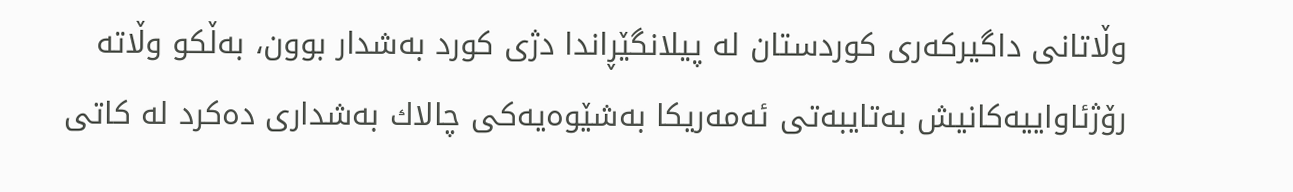وڵاتانى داگیركه‌رى كوردستان له‌ پیلانگێڕاندا دژى كورد به‌شدار بوون، به‌ڵكو وڵاته‌ رۆژئاواییه‌كانیش به‌تایبه‌تى ئه‌مه‌ریكا به‌شێوه‌یه‌كى چالاك به‌شدارى ده‌كرد له‌ كاتى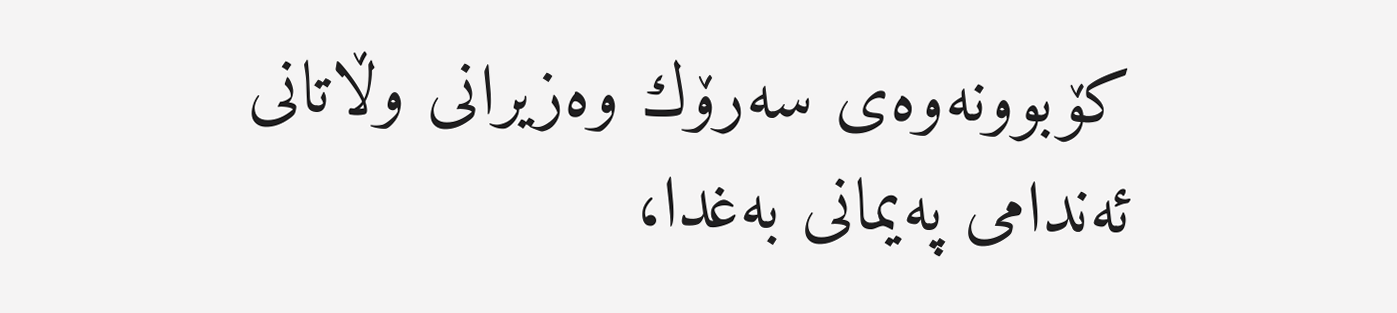كۆبوونه‌وه‌ى سه‌رۆك وه‌زیرانى وڵاتانى ئه‌ندامى په‌یمانى به‌غدا،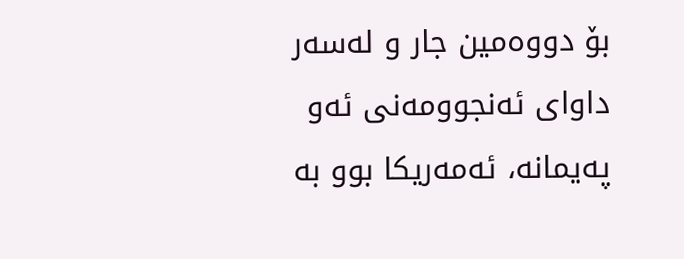بۆ دووه‌مین جار و له‌سه‌ر داواى ئه‌نجوومه‌نى ئه‌و په‌یمانه‌، ئه‌مه‌ریكا بوو به‌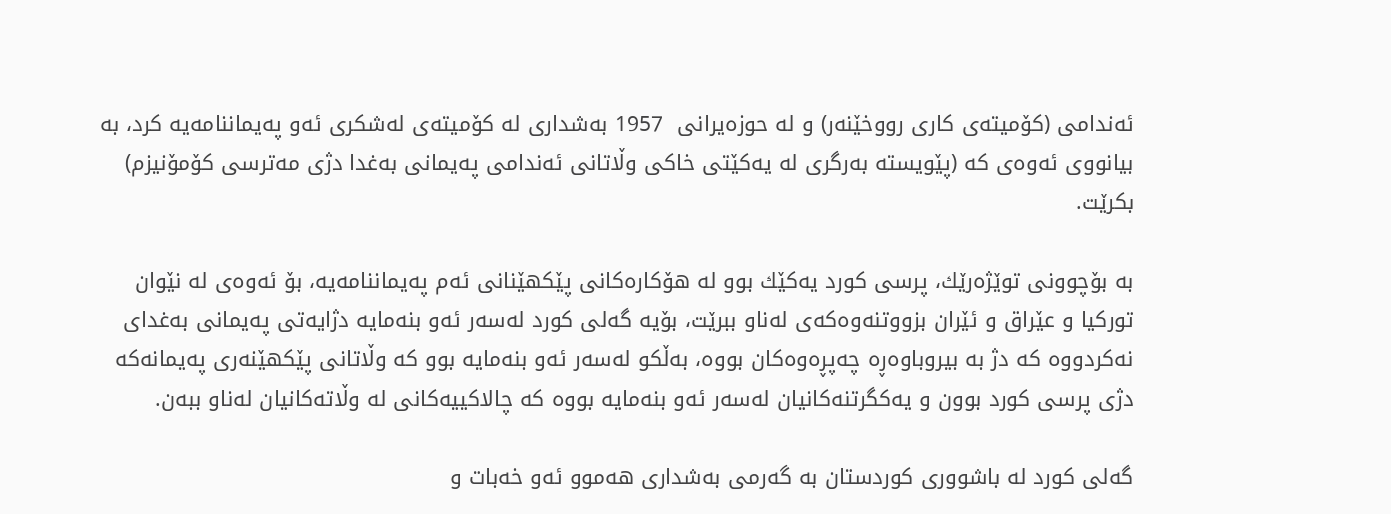ئه‌ندامى (كۆمیته‌ى كارى رووخێنه‌ر) و له‌ حوزه‌یرانى  1957 به‌شدارى له‌ كۆمیته‌ى له‌شكرى ئه‌و په‌یماننامه‌یه‌ كرد، به‌ بیانووى ئه‌وه‌ى كه‌ (پێویسته‌ به‌رگرى له‌ یه‌كێتى خاكى وڵاتانى ئه‌ندامى په‌یمانى به‌غدا دژى مه‌ترسى كۆمۆنیزم) بكرێت.

به‌ بۆچوونى توێژه‌رێك، پرسى كورد یه‌كێك بوو له‌ هۆكاره‌كانى پێكهێنانى ئه‌م په‌یماننامه‌یه‌، بۆ ئه‌وه‌ى له‌ نێوان توركیا و عێراق و ئێران بزووتنه‌وه‌كه‌ى له‌ناو ببرێت، بۆیه‌ گه‌لى كورد له‌سه‌ر ئه‌و بنه‌مایه‌ دژایه‌تى په‌یمانى به‌غداى نه‌كردووه‌ كه‌ دژ به‌ بیروباوه‌ڕه‌ چه‌پڕه‌وه‌كان بووه‌، به‌ڵكو له‌سه‌ر ئه‌و بنه‌مایه‌ بوو كه‌ وڵاتانى پێكهێنه‌رى په‌یمانه‌كه‌ دژى پرسى كورد بوون و یه‌كگرتنه‌كانیان له‌سه‌ر ئه‌و بنه‌مایه‌ بووه‌ كه‌ چالاكییه‌كانى له‌ وڵاته‌كانیان له‌ناو ببه‌ن.

گه‌لى كورد له‌ باشوورى كوردستان به‌ گه‌رمى به‌شدارى هه‌موو ئه‌و خه‌بات و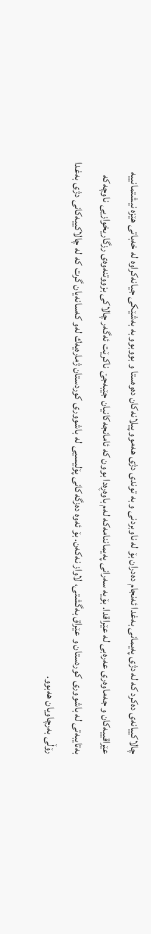چالاكییانه‌ى ده‌كرد كه‌ له‌ دژى په‌یمانى به‌غدا ئه‌نجام ده‌دران بۆ له‌ ناوبردنى و به‌ توندى دژى هه‌موو پیلانه‌كان ده‌وه‌ستا و بووبوو به‌ به‌شێكى جیانه‌كراوه‌ له‌ خه‌باتى هێزه‌ نیشتمانییه‌ عێراقییه‌كان و جه‌ماوه‌رى عه‌ره‌بى له‌ عێراقدا. بۆیه‌ سه‌رانى په‌یماننامه‌كه‌ له‌م باوه‌ڕه‌دا بوون كه‌ ئامانجه‌كانیان جێبه‌جێ ناكرێت ئه‌گه‌ر چالاكى بزووتنه‌وه‌ى رزگاریخوازیى ناوچه‌كه‌ به‌تایبه‌تى له‌ باشوورى كوردستان و عێراق به‌گشتى، لاواز نه‌كه‌ن. بۆ ئه‌وه‌ ده‌زگه‌كانی پۆلیسیی له‌ باشوورى كوردستان ژماره‌یه‌ك له‌و كه‌سانه‌یان گرت كه‌ له‌ چالاكییه‌كانى دژى به‌غدا رۆڵى به‌رچاویان هه‌بوو.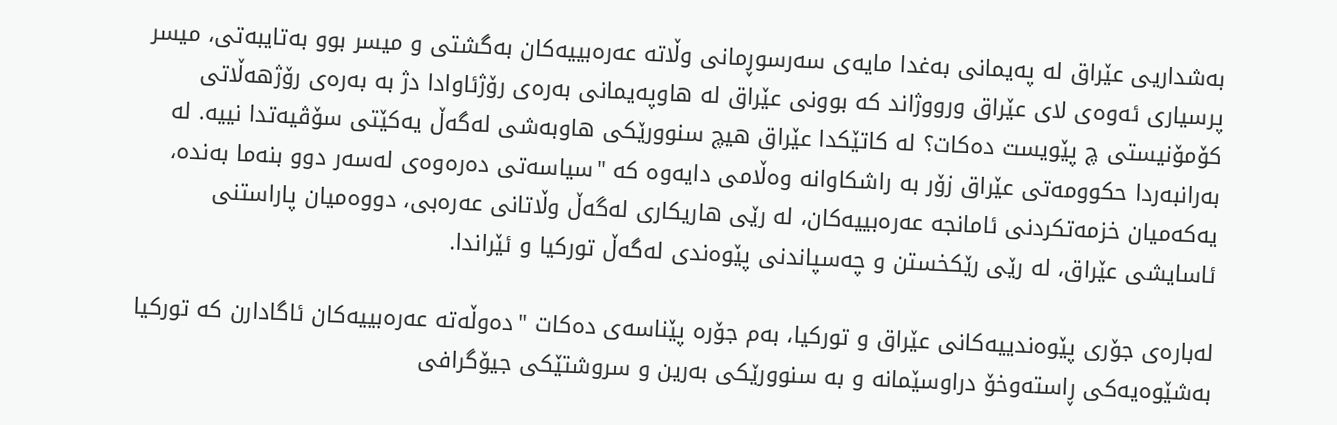به‌شداریى عێراق له‌ په‌یمانى به‌غدا مایه‌ى سه‌رسوڕمانى وڵاته‌ عه‌ره‌بییه‌كان به‌گشتى و میسر بوو به‌تایبه‌تى، میسر پرسیارى ئه‌وه‌ى لاى عێراق ورووژاند كه‌ بوونى عێراق له‌ هاوپه‌یمانى به‌ره‌ى رۆژئاوادا دژ به‌ به‌ره‌ى رۆژهه‌ڵاتى كۆمۆنیستى چ پێویست ده‌كات؟ له‌ كاتێكدا عێراق هیچ سنوورێكى هاوبه‌شی له‌گه‌ڵ یه‌كێتى سۆڤیه‌تدا نییه‌. له‌ به‌رانبه‌ردا حكوومه‌تى عێراق زۆر به‌ راشكاوانه‌ وه‌ڵامى دایه‌وه‌ كه‌ "سیاسه‌تى ده‌ره‌وه‌ى له‌سه‌ر دوو بنه‌ما به‌نده‌، یه‌كه‌میان خزمه‌تكردنى ئامانجه‌ عه‌ره‌بییه‌كان، له‌ رێى هاریكارى له‌گه‌ڵ وڵاتانی عه‌ره‌بی، دووه‌میان پاراستنى ئاسایشى عێراق، له‌ رێى رێكخستن و چه‌سپاندنى پێوه‌ندی له‌گه‌ڵ توركیا و ئێراندا.

له‌باره‌ی جۆرى پێوه‌ندییه‌كانى عێراق و توركیا، به‌م جۆره‌ پێناسه‌ى ده‌كات "ده‌وڵه‌ته‌ عه‌ره‌بییه‌كان ئاگادارن كه‌ توركیا به‌شێوه‌یه‌كى ڕاسته‌وخۆ دراوسێمانه‌ و به‌ سنوورێكى به‌رین و سروشتێكى جیۆگرافى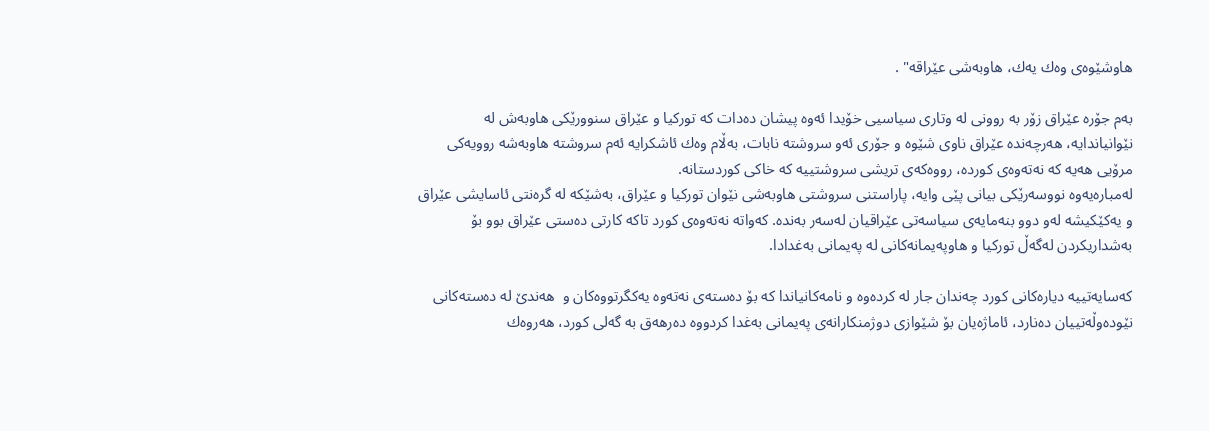هاوشێوه‌ى وه‌ك یه‌ك، هاوبه‌شى عێراقه‌" .

به‌م جۆره‌ عێراق زۆر به‌ روونى له‌ وتارى سیاسیى خۆیدا ئه‌وه‌ پیشان ده‌دات كه‌ توركیا و عێراق سنوورێكى هاوبه‌ش له‌ نێوانیاندایه‌، هه‌رچه‌نده‌ عێراق ناوى شێوه‌ و جۆرى ئه‌و سروشته‌ نابات، به‌ڵام وه‌ك ئاشكرایه‌ ئه‌م سروشته‌ هاوبه‌شه‌ روویه‌كى مرۆیى هه‌یه‌ كه‌ نه‌ته‌وه‌ى كورده‌، رووه‌كه‌ى تریشى سروشتییه‌ كه‌ خاكى كوردستانه‌.
له‌مباره‌یه‌وه‌ نووسه‌رێكى بیانى پێی وایه‌، پاراستنى سروشتى هاوبه‌شى نێوان توركیا و عێراق، به‌شێكه‌ له‌ گره‌نتی ئاسایشى عێراق و یه‌كێكیشه‌ له‌و دوو بنه‌مایه‌ى سیاسه‌تى عێراقیان له‌سه‌ر به‌نده‌. كه‌واته‌ نه‌ته‌وه‌ى كورد تاكه‌ كارتى ده‌ستى عێراق بوو بۆ به‌شداریكردن له‌گه‌ڵ توركیا و هاوپه‌یمانه‌كانى له‌ په‌یمانى به‌غدادا.

كه‌سایه‌تییه‌ دیاره‌كانى كورد چه‌ندان جار له‌ كرده‌وه‌ و نامه‌كانیاندا كه‌ بۆ ده‌سته‌ى نه‌ته‌وه‌ یه‌كگرتووه‌كان و  هه‌ندێ له‌ ده‌سته‌كانی نێوده‌وڵه‌تییان ده‌نارد، ئاماژه‌یان بۆ شێوازى دوژمنكارانه‌ى په‌یمانى به‌غدا كردووه‌ ده‌رهه‌ق به‌ گه‌لى كورد، هه‌روه‌ك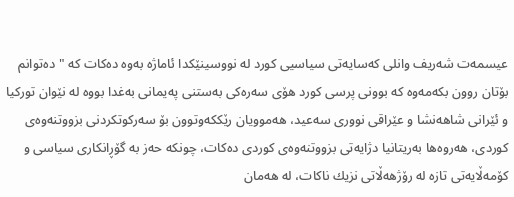عیسمه‌ت شه‌ریف وانلى كه‌سایه‌تى سیاسیى كورد له‌ نووسینێكدا ئاماژه‌ به‌وه‌ ده‌كات كه‌ "ده‌توانم بۆتان روون بكه‌مه‌وه‌ كه‌ بوونى پرسى كورد هۆى سه‌ره‌كى به‌ستنى په‌یمانى به‌غدا بووه‌ له‌ نێوان توركیا و ئێرانى شاهه‌نشا و عێراقى نوورى سه‌عید، هه‌موویان رێككه‌وتوون بۆ سه‌ركوتكردنى بزووتنه‌وه‌ى كوردى، هه‌روه‌ها به‌ریتانیا دژایه‌تى بزووتنه‌وه‌ى كوردى ده‌كات، چونكه‌ حه‌ز به‌ گۆڕانكارى سیاسى و كۆمه‌ڵایه‌تى تازه‌ له‌ رۆژهه‌ڵاتى نزیك ناكات، له‌ هه‌مان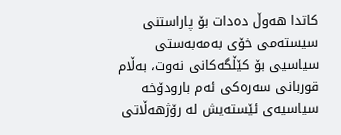كاتدا هه‌وڵ ده‌دات بۆ پاراستنى سیسته‌مى خۆی به‌مه‌به‌ستى سیاسیی بۆ كێڵگه‌كانى نه‌وت، به‌ڵام قوربانى سه‌ره‌كى ئه‌م بارودۆخه‌ سیاسیه‌ى ئێسته‌یش له‌ رۆژهه‌ڵاتى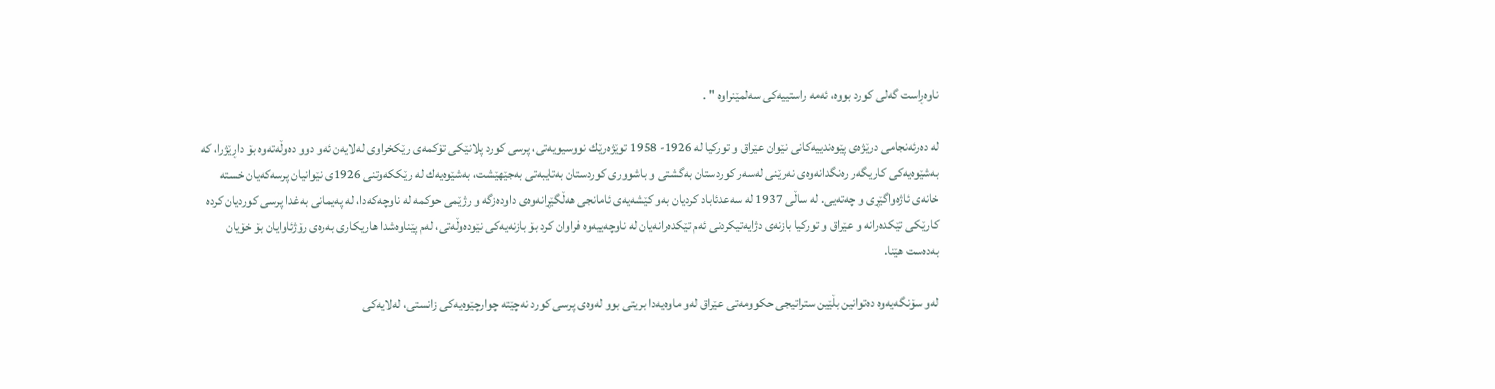ناوه‌ڕاست گه‌لى كورد بووه‌، ئه‌مه‌ راستییه‌كى سه‌لمێنراوه‌ " .

له‌ ده‌رئه‌نجامى درێژه‌ى پێوه‌ندییه‌كانى نێوان عێراق و توركیا له‌ 1926- 1958 توێژه‌رێك نووسیویه‌تى، پرسى كورد پلانێكى تۆكمه‌ى رێكخراوى له‌لایه‌ن ئه‌و دوو ده‌وڵه‌ته‌وه‌ بۆ داڕێژرا، كه‌ به‌شێوه‌یه‌كى كاریگه‌ر ره‌نگدانه‌وه‌ى نه‌رێنى له‌سه‌ر كوردستان به‌گشتى و باشوورى كوردستان به‌تایبه‌تى به‌جێهێشت، به‌شێوه‌یه‌ك له‌ رێككه‌وتنى 1926ى نێوانیان پرسه‌كه‌یان خسته‌ خانه‌ى ئاژه‌واگێڕى و چه‌ته‌یى. له‌ ساڵى 1937 له‌ سه‌عدئاباد كردیان به‌و كێشه‌یه‌ى ئامانجى هه‌ڵگێڕانه‌وه‌ى داوده‌زگه‌ و رژێمى حوكمه‌ له‌ ناوچه‌كه‌دا، له‌ په‌یمانى به‌غدا پرسى كوردیان كرده‌ كارێكى تێكده‌رانه‌ و عێراق و توركیا بازنه‌ى دژایه‌تیكردنى ئه‌م تێكده‌رانه‌یان له‌ ناوچه‌ییه‌وه‌ فراوان كرد بۆ بازنه‌یه‌كى نێوده‌وڵه‌تى، له‌م پێناوه‌شدا هاریكارى به‌ره‌ى رۆژئاوایان بۆ خۆیان به‌ده‌ست هێنا.

له‌و سۆنگه‌یه‌وه‌ ده‌توانین بڵێین ستراتیجى حكوومه‌تى عێراق له‌و ماوه‌یه‌دا بریتى بوو له‌وه‌ى پرسى كورد نه‌چێته‌ چوارچێوه‌یه‌كى زانستی، له‌لایه‌كى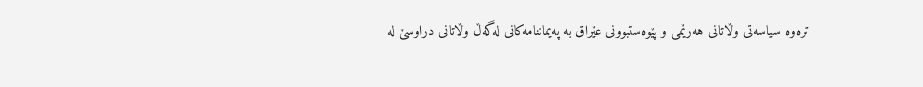تره‌وه‌ سیاسه‌تى وڵاتانى هه‌رێمى و پێوه‌ستبوونى عێراق به‌ په‌یماننامه‌كانى له‌گه‌ڵ وڵاتانى دراوسێ له‌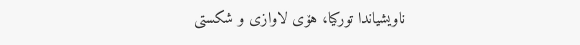ناویشیاندا توركیا، هۆى لاوازى و شكستى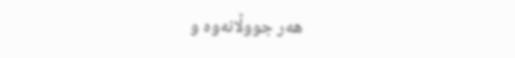هه‌ر جووڵانه‌وه‌ و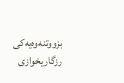بزووتنه‌وه‌یه‌كى رزگاریخوازى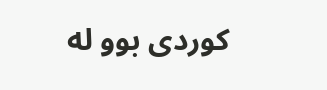كوردى بوو له‌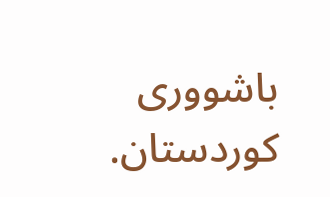باشوورى كوردستان.